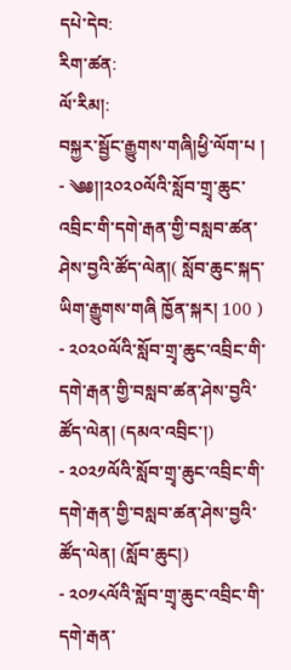དཔེ་དེབ:
རིག་ཚན:
ལོ་རིམ།:
བསྐྱར་སྦྱོང་རྒྱུགས་གཞི།ཕྱི་ལོག་པ །
- ༄༅།།༢༠༢༠ལོའི་སློབ་གྲྭ་ཆུང་འབྲིང་གི་དགེ་རྒན་གྱི་བསླབ་ཚན་ཤེས་བྱའི་ཚོད་ལེན།( སློབ་ཆུང་སྐད་ཡིག་རྒྱུགས་གཞི ཁྱོན་སྐར། 100 )
- ༢༠༢༠ལོའི་སློབ་གྲྭ་ཆུང་འབྲིང་གི་དགེ་རྒན་གྱི་བསླབ་ཚན་ཤེས་བྱའི་ཚོད་ལེན། (དམའ་འབྲིང་།)
- ༢༠༢༡ལོའི་སློབ་གྲྭ་ཆུང་འབྲིང་གི་དགེ་རྒན་གྱི་བསླབ་ཚན་ཤེས་བྱའི་ཚོད་ལེན། (སློབ་ཆུང།)
- ༢༠༡༨ལོའི་སློབ་གྲྭ་ཆུང་འབྲིང་གི་དགེ་རྒན་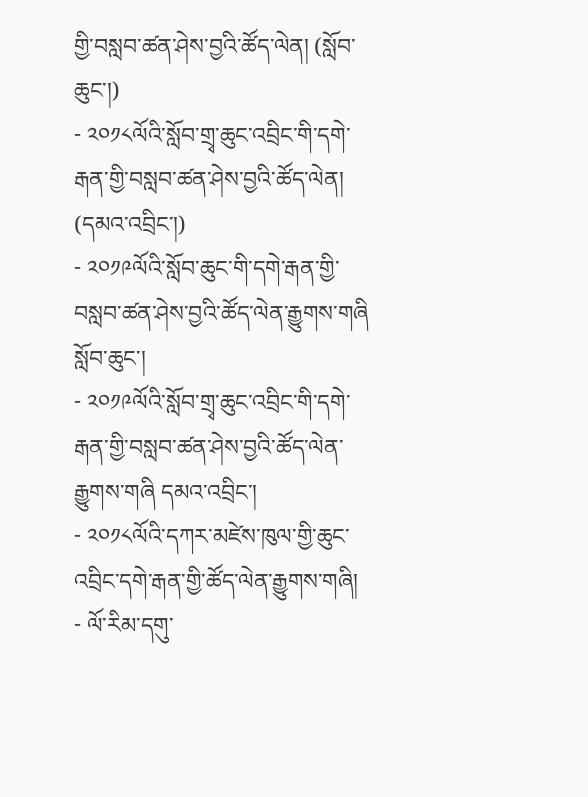གྱི་བསླབ་ཚན་ཤེས་བྱའི་ཚོད་ལེན། (སློབ་ཆུང་།)
- ༢༠༡༨ལོའི་སློབ་གྲྭ་ཆུང་འབྲིང་གི་དགེ་རྒན་གྱི་བསླབ་ཚན་ཤེས་བྱའི་ཚོད་ལེན། (དམའ་འབྲིང་།)
- ༢༠༡༩ལོའི་སློབ་ཆུང་གི་དགེ་རྒན་གྱི་བསླབ་ཚན་ཤེས་བྱའི་ཚོད་ལེན་རྒྱུགས་གཞི སློབ་ཆུང་།
- ༢༠༡༩ལོའི་སློབ་གྲྭ་ཆུང་འབྲིང་གི་དགེ་རྒན་གྱི་བསླབ་ཚན་ཤེས་བྱའི་ཚོད་ལེན་རྒྱུགས་གཞི དམའ་འབྲིང་།
- ༢༠༡༨ལོའི་དཀར་མཛེས་ཁུལ་གྱི་ཆུང་འབྲིང་དགེ་རྒན་གྱི་ཚོད་ལེན་རྒྱུགས་གཞི།
- ལོ་རིམ་དགུ་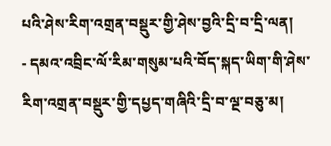པའི་ཤེས་རིག་འགྲན་བསྡུར་གྱི་ཤེས་བྱའི་དྲི་བ་དྲི་ལན།
- དམའ་འབྲིང་ལོ་རིམ་གསུམ་པའི་བོད་སྐད་ཡིག་གི་ཤེས་རིག་འགྲན་བསྡུར་གྱི་དཔྱད་གཞིའི་དྲི་བ་ལྔ་བཅུ་མ།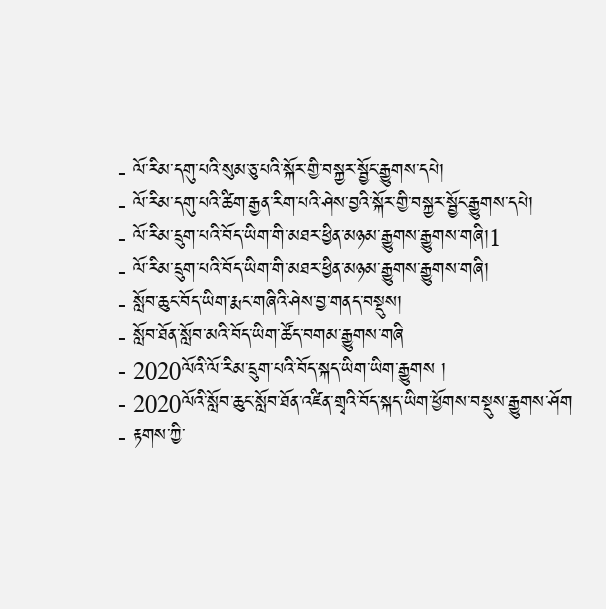- ལོ་རིམ་དགུ་པའི་སུམ་ཅུ་པའི་སྐོར་གྱི་བསྐྱར་སྦྱོང་རྒྱུགས་དཔེ།
- ལོ་རིམ་དགུ་པའི་ཚིག་རྒྱན་རིག་པའི་ཤེས་བྱའི་སྐོར་གྱི་བསྐྱར་སྦྱོང་རྒྱུགས་དཔེ།
- ལོ་རིམ་དྲུག་པའི་བོད་ཡིག་གི་མཐར་ཕྱིན་མཉམ་རྒྱུགས་རྒྱུགས་གཞི།1
- ལོ་རིམ་དྲུག་པའི་བོད་ཡིག་གི་མཐར་ཕྱིན་མཉམ་རྒྱུགས་རྒྱུགས་གཞི།
- སློབ་ཆུང་བོད་ཡིག་རྨང་གཞིའི་ཤེས་བྱ་གནད་བསྡུས།
- སློབ་ཐོན་སློབ་མའི་བོད་ཡིག་ཚོད་བགམ་རྒྱུགས་གཞི
- 2020ལོའི་ལོ་རིམ་དྲུག་པའི་བོད་སྐད་ཡིག་ཡིག་རྒྱུགས །
- 2020ལོའི་སློབ་ཆུང་སློབ་ཐོན་འཛིན་གྲྭའི་བོད་སྐད་ཡིག་ཕྱོགས་བསྡུས་རྒྱུགས་ཤོག
- རྟགས་ཀྱི་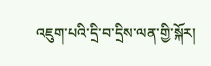འཇུག་པའི་དྲི་བ་དྲིས་ལན་གྱི་སྐོར།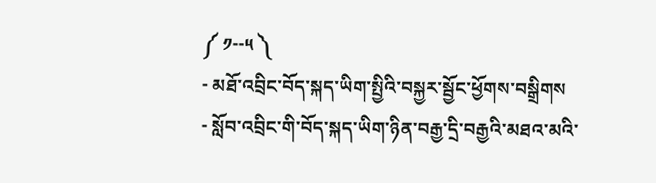༼ ༡--༥ ༽
- མཐོ་འབྲིང་བོད་སྐད་ཡིག་སྤྱིའི་བསྐྱར་སྦྱོང་ཕྱོགས་བསྒྲིགས
- སློབ་འབྲིང་གི་བོད་སྐད་ཡིག་ཉིན་བརྒྱ་དྲི་བརྒྱའི་མཐའ་མའི་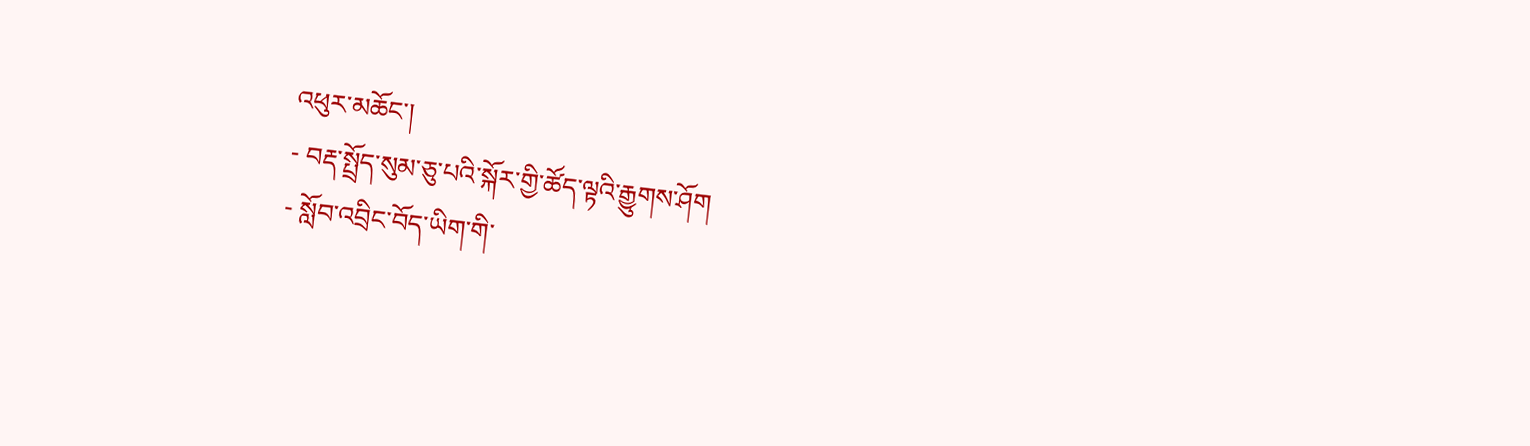འཕུར་མཆོང་།
- བརྡ་སྤྲོད་སུམ་ཅུ་པའི་སྐོར་གྱི་ཚོད་ལྟའི་རྒྱུགས་ཤོག
- སློབ་འབྲིང་བོད་ཡིག་གི་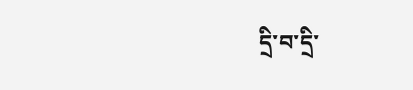དྲི་བ་དྲི་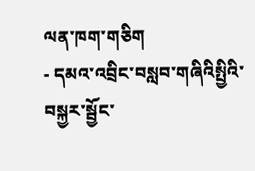ལན་ཁག་གཅིག
- དམའ་འབྲིང་བསླབ་གཞིའིསྤྱིའི་བསྐྱར་སྦྱོང་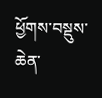ཕྱོགས་བསྡུས་ཆེན་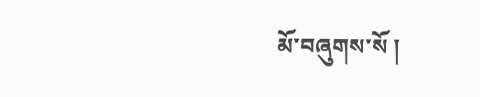མོ་བཞུགས་སོ །